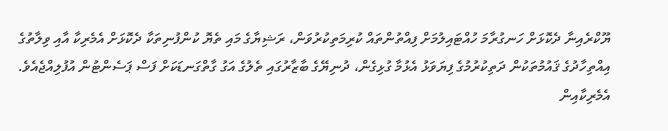ޔޫކްރެއިނާ ދެކޮޅަށް ހަނގުރާމަ ހުއްޓައިލުމަށް ފިއްތުންތައް ކުރިމަތިކުރުވަން، ރަޝިޔާގެ މައި ތެޔޮ ކުންފުނިތަކާ ދެކޮޅަށް އެމެރިކާ އާއި ވިލާތުގެ އިއްތިހާދުގެ ޤައުމުތަކުން ދަތިކުރުމުގެ ފިޔަވަޅު އެޅުމާ ގުޅިގެން، ދުނިޔޭގެ ބާޒާރުގައި ތެލުގެ އަގު ގާތްގަނޑަކަށް ފަސް ޕަސެންޓުން އުފުލިއްޖެއެވެ.
އެމެރިކާއިން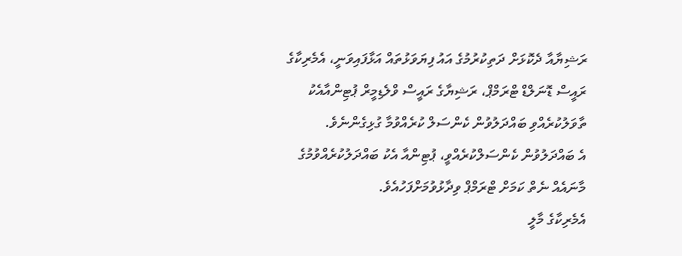ރަޝިޔާއާ ދެކޮޅަށް ދަތިކުރުމުގެ އައު ފިޔަވަޅުތައް އަޅާފައިވަނީ، އެމެރިކާގެ ރައީސް ޑޮނަލްޑް ޓްރަމްޕް، ރަޝިޔާގެ ރައީސް ވްލެޑިމީރް ޕުޓިންއާއެކު ތާވަލުކުރެއްވި ބައްދަލުވުން ކެންސަލް ކުރެއްވުމާ ގުޅިގެންނެވެ.
އެ ބައްދަލުވުން ކެންސަލްކުރެއްވީ، ޕުޓިންއާ އެކު ބައްދަލުކުރެއްވުމުގެ މާނައެއް ނެތް ކަމަށް ޓްރަމްޕް ވިދާޅުވުމަށްފަހުއެވެ.
އެމެރިކާގެ މާލީ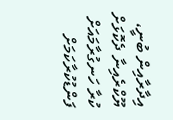އިދާރާއިން ބުނީ، ޔޫކްރެއިނާ ދެކޮޅަށް ކުރާ ހަނގުރާމައަށް ފަންޑުކުރާކަމަށް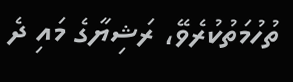ތުހުމަތުކުރެވޭ، ރަޝިޔާގެ މައި ދެ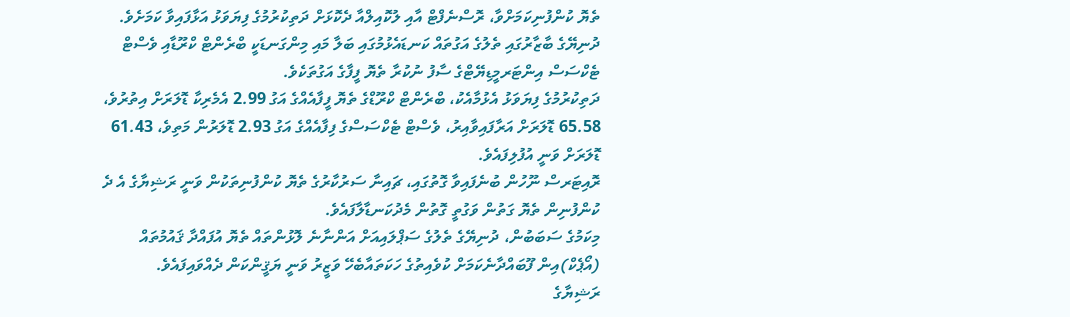ތެޔޮ ކުންފުނިކަމަށްވާ، ރޮސްނެފްޓް އާއި ލުކޮއިލްއާ ދެކޮޅަށް ދަތިކުރުމުގެ ފިޔަވަޅު އަޅާފައިވާ ކަމަށެވެ.
ދުނިޔޭގެ ބާޒާރުގައި ތެލުގެ އަގުތައް ކަނޑައެޅުމުގައި ބަލާ މައި މިންގަނޑަކީ ބްރެންޓް ކްރޫޑާއި ވެސްޓް ޓެކްސަސް އިންޓަރމީޑިޔޭޓްގެ ސާފު ނުކުރާ ތެޔޮ ފީފާގެ އަގުތަކެވެ.
ދަތިކުރުމުގެ ފިޔަވަޅު އެޅުމާއެކު، ބްރެންޓް ކްރޫޑްގެ ތެޔޮ ފީފާއެއްގެ އަގު 2.99 އެމެރިކާ ޑޮލަރަށް އިތުރުވެ، 65.58 ޑޮލަރަށް އަރާފައިވާއިރު، ވެސްޓް ޓެކްސަސްގެ ފިފާއެއްގެ އަގު 2.93 ޑޮލަރުން މަތިވެ، 61.43 ޑޮލަރަށް ވަނީ އުފުލިފައެވެ.
ރޮއިޓަރސް ނޫހުން ބުނެފައިވާ ގޮތުގައި، ޗައިނާ ސަރުކާރުގެ ތެޔޮ ކުންފުނިތަކުން ވަނީ ރަޝިޔާގެ އެ ދެ ކުންފުނިން ތެޔޮ ގަތުން ވަގުތީ ގޮތުން މެދުކަނޑާލާފައެވެ.
މިކަމުގެ ސަބަބުން، ދުނިޔޭގެ ތެލުގެ ސަޕްލައިއަށް އަންނާނެ ލޮޅުންތައް ތެޔޮ އުފައްދާ ޤައުމުތައް (އޯޕެކް)އިން ފޫބައްދާނެކަމަށް ކުވެއިތުގެ ހަކަތައާބެހޭ ވަޒީރު ވަނީ ޔަޤީންކަން ދެއްވައިފައެވެ.
ރަޝިޔާގެ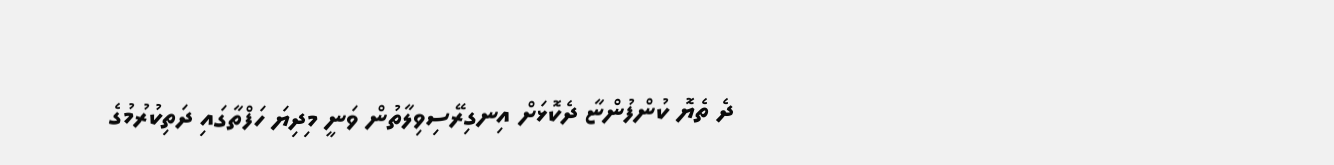ދެ ތެޔޮ ކުންފުންޏާ ދެކޮޅަށް އިނގިރޭސިވިލާތުން ވަނީ މިދިޔަ ހަފްތާގައި ދަތިކުރުމުގެ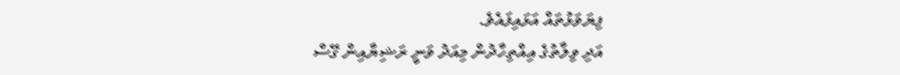ފިޔަވަޅުތައް އަޅައިފައެވެ.
އަދި ވިލާތުގެ އިއްތިހާދުން މިއަދު ވަނީ ރަޝިޔާއިން ގޭސް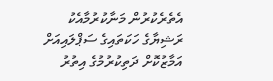އެތެރެކުރުން މަނާކުރުމާއެކު ރަޝިޔާގެ ހަކަތައިގެ ސަޕްލައިއަށް އަމާޒުކޮށް ދަތިކުރުމުގެ އިތުރު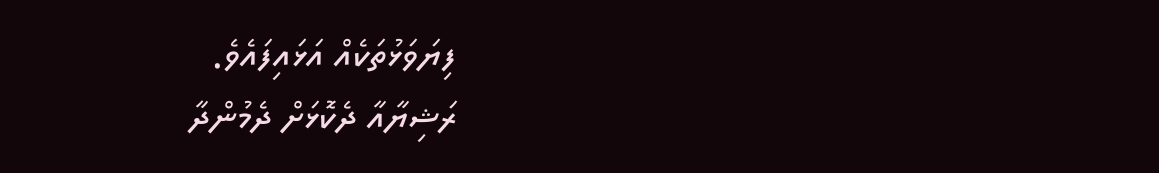ފިޔަވަޅުތަކެއް އަޅައިފައެވެ.
ރަޝިޔާއާ ދެކޮޅަށް ދެމުންދާ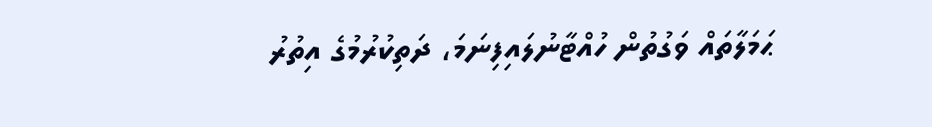ޙަމަލާތައް ވަގުތުން ހުއްޓާނުލައިފިނަމަ، ދަތިކުރުމުގެ އިތުރު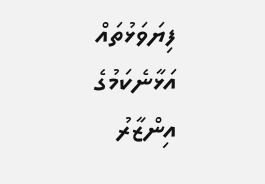ފިޔަވަޅުތައް އަޅާނެކަމުގެ އިންޒާރު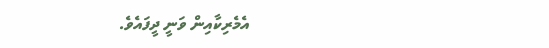އެމެރިކާއިން ވަނީ ދީފައެވެ.